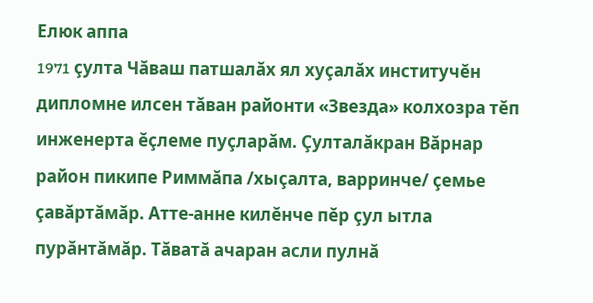Елюк аппа
1971 çулта Чăваш патшалăх ял хуçалăх институчĕн дипломне илсен тăван районти «Звезда» колхозра тĕп инженерта ĕçлеме пуçларăм. Çулталăкран Вăрнар район пикипе Риммăпа /хыçалта, варринче/ çемье çавăртăмăр. Атте-анне килĕнче пĕр çул ытла пурăнтăмăр. Тăватă ачаран асли пулнă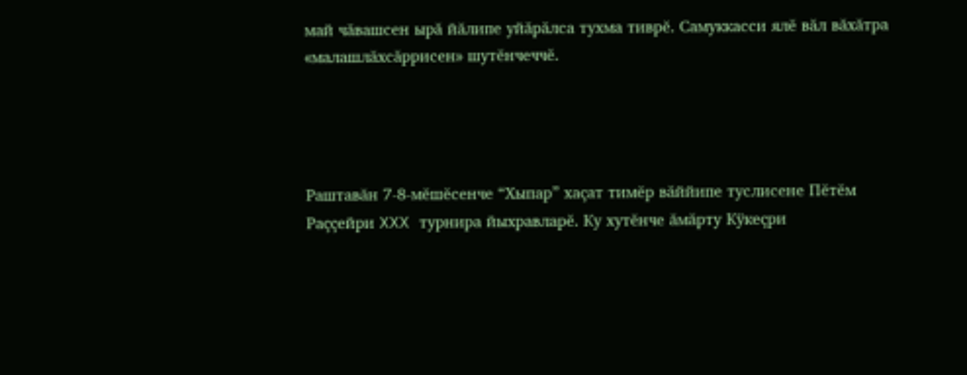май чăвашсен ырă йăлипе уйăрăлса тухма тиврĕ. Самуккасси ялĕ вăл вăхăтра «малашлăхсăррисен» шутĕнчеччĕ.




Раштавăн 7-8-мĕшĕсенче “Хыпар” хаçат тимĕр вăййипе туслисене Пĕтĕм Раççейри XXX турнира йыхравларĕ. Ку хутĕнче ăмăрту Кÿкеçри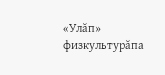«Улăп» физкультурăпа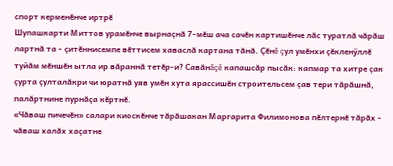спорт керменĕнче иртрĕ
Шупашкарти Миттов урамĕнче вырнаçнă 7-мĕш ача сачĕн картишĕнче лăс туратлă чăрăш лартнă та - çитĕннисемпе вĕттисем хаваслă картана тăнă. Çĕнĕ çул умĕнхи çĕкленÿллĕ туйăм мĕншĕн ытла ир вăраннă тетĕр-и? Савăнăçĕ капашсăр пысăк: капмар та хитре çак çурта çулталăкри чи юратнă уяв умĕн хута ярассишĕн строительсем çав тери тăрăшнă, палăртнине пурнăçа кĕртнĕ.
«Чăваш пичечĕн» салари киоскĕнче тăрăшакан Маргарита Филимонова пĕлтернĕ тăрăх - чăваш халăх хаçатне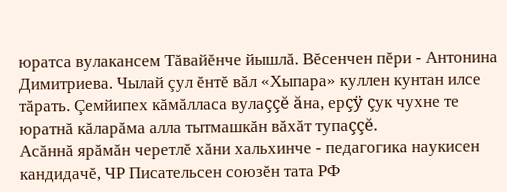юратса вулакансем Тăвайĕнче йышлă. Вĕсенчен пĕри - Антонина Димитриева. Чылай çул ĕнтĕ вăл «Хыпара» куллен кунтан илсе тăрать. Çемйипех кăмăлласа вулаççĕ ăна, ерçÿ çук чухне те юратнă кăларăма алла тытмашкăн вăхăт тупаççĕ.
Асăннă ярăмăн черетлĕ хăни хальхинче - педагогика наукисен кандидачĕ, ЧР Писательсен союзĕн тата РФ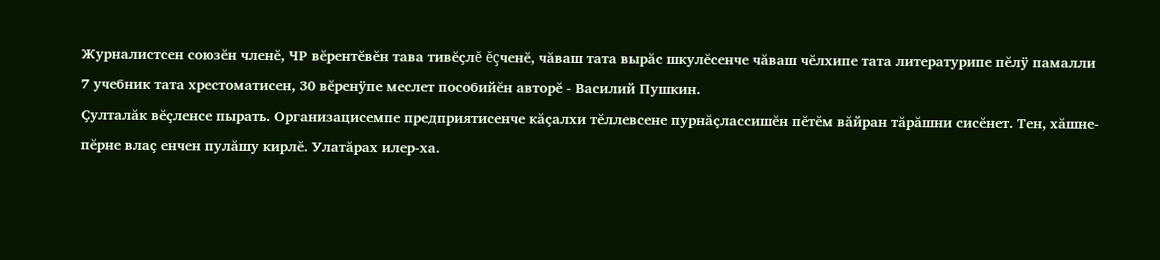Журналистсен союзĕн членĕ, ЧР вĕрентĕвĕн тава тивĕçлĕ ĕçченĕ, чăваш тата вырăс шкулĕсенче чăваш чĕлхипе тата литературипе пĕлÿ памалли 7 учебник тата хрестоматисен, 30 вĕренÿпе меслет пособийĕн авторĕ - Василий Пушкин.
Çулталăк вĕçленсе пырать. Организацисемпе предприятисенче кăçалхи тĕллевсене пурнăçлассишĕн пĕтĕм вăйран тăрăшни сисĕнет. Тен, хăшне-пĕрне влаç енчен пулăшу кирлĕ. Улатăрах илер-ха.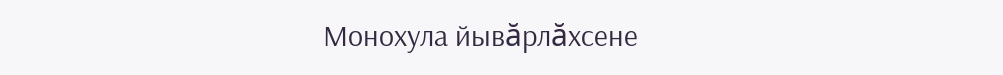Монохула йывăрлăхсене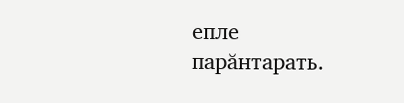епле парăнтарать.